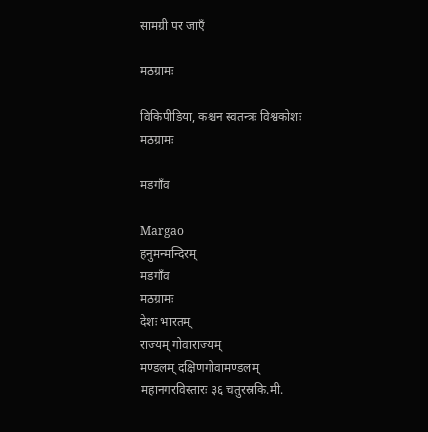सामग्री पर जाएँ

मठग्रामः

विकिपीडिया, कश्चन स्वतन्त्रः विश्वकोशः
मठग्रामः

मडगाँव

Margao
हनुमन्मन्दिरम्
मडगाँव
मठग्रामः
देशः भारतम्
राज्यम् गोवाराज्यम्
मण्डलम् दक्षिणगोवामण्डलम्
महानगरविस्तारः ३६ चतुरस्रकि.मी.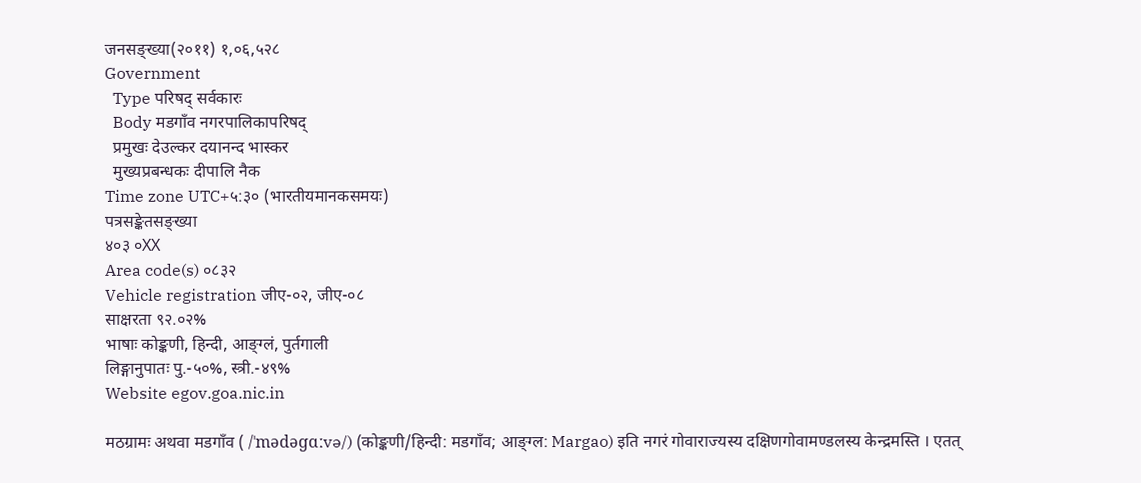जनसङ्ख्या(२०११) १,०६,५२८
Government
  Type परिषद् सर्वकारः
  Body मडगाँव नगरपालिकापरिषद्
  प्रमुखः देउल्कर दयानन्द भास्कर
  मुख्यप्रबन्धकः दीपालि नैक
Time zone UTC+५:३० (भारतीयमानकसमयः)
पत्रसङ्केतसङ्ख्या
४०३ ०XX
Area code(s) ०८३२
Vehicle registration जीए-०२, जीए-०८
साक्षरता ९२.०२%
भाषाः कोङ्कणी, हिन्दी, आङ्ग्लं, पुर्तगाली
लिङ्गानुपातः पु.-५०%, स्त्री.-४९%
Website egov.goa.nic.in

मठग्रामः अथवा मडगाँव ( /ˈmədəɡɑːvə/) (कोङ्कणी/हिन्दी: मडगाँव; आङ्ग्ल: Margao) इति नगरं गोवाराज्यस्य दक्षिणगोवामण्डलस्य केन्द्रमस्ति । एतत्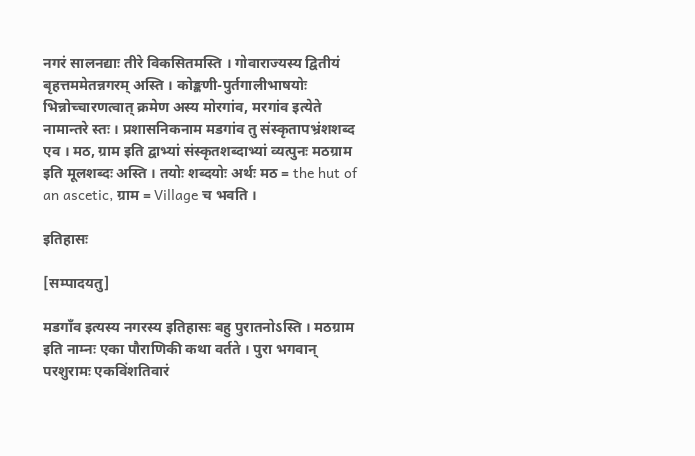नगरं सालनद्याः तीरे विकसितमस्ति । गोवाराज्यस्य द्वितीयं बृहत्तममेतन्नगरम् अस्ति । कोङ्कणी-पुर्तगालीभाषयोः भिन्नोच्चारणत्वात् क्रमेण अस्य मोरगांव, मरगांव इत्येते नामान्तरे स्तः । प्रशासनिकनाम मडगांव तु संस्कृतापभ्रंशशब्द एव । मठ, ग्राम इति द्वाभ्यां संस्कृतशब्दाभ्यां व्यत्पुनः मठग्राम इति मूलशब्दः अस्ति । तयोः शब्दयोः अर्थः मठ = the hut of an ascetic, ग्राम = Village च भवति ।

इतिहासः

[सम्पादयतु]

मडगाँव इत्यस्य नगरस्य इतिहासः बहु पुरातनोऽस्ति । मठग्राम इति नाम्नः एका पौराणिकी कथा वर्तते । पुरा भगवान् परशुरामः एकविंशतिवारं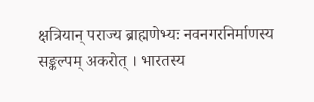क्षत्रियान् पराज्य ब्राह्मणेभ्यः नवनगरनिर्माणस्य सङ्कल्पम् अकरोत् । भारतस्य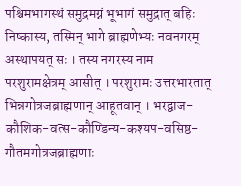पश्चिमभागस्थं समुद्रमग्नं भूभागं समुद्रात् बहिः निष्कास्य, तस्मिन् भागे ब्राह्मणेभ्यः नवनगरम् अस्थापयत् सः । तस्य नगरस्य नाम परशुरामक्षेत्रम् आसीत् । परशुरामः उत्तरभारतात् भिन्नगोत्रजब्राह्मणान् आहूतवान् । भरद्वाज-कौशिक-वत्स-कौण्डिन्य-कश्यप-वसिष्ठ-गौतमगोत्रजब्राह्मणाः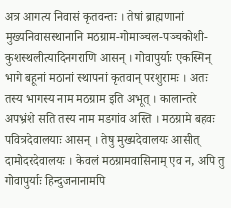अत्र आगत्य निवासं कृतवन्तः । तेषां ब्राह्मणानां मुख्यनिवासस्थानानि मठग्राम-गोमाञ्चल-पञ्चकोशी-कुशस्थलीत्यादिनगराणि आसन् । गोवापुर्याः एकस्मिन् भागे बहूनां मठानां स्थापनां कृतवान् परशुरामः । अतः तस्य भागस्य नाम मठग्राम इति अभूत् । कालान्तरे अपभ्रंशे सति तस्य नाम मडगांव अस्ति । मठग्रामे बहवः पवित्रदेवालयाः आसन् । तेषु मुख्यदेवालयः आसीत् दामोदरदेवालयः । केवलं मठग्रामवासिनाम् एव न, अपि तु गोवापुर्याः हिन्दुजनानामपि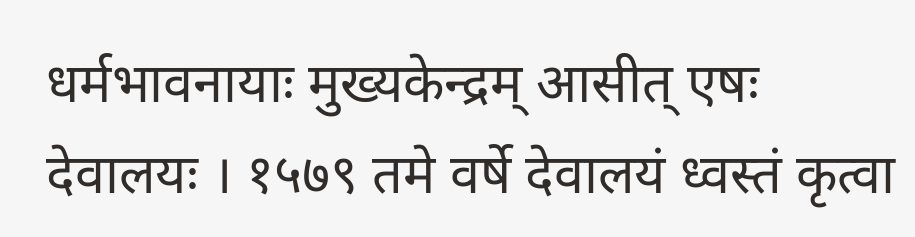धर्मभावनायाः मुख्यकेन्द्रम् आसीत् एषः देवालयः । १५७९ तमे वर्षे देवालयं ध्वस्तं कृत्वा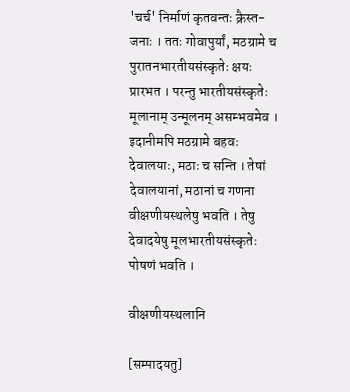'चर्च' निर्माणं कृतवन्तः क्रैस्त-जनाः । ततः गोवापुर्यां, मठग्रामे च पुरातनभारतीयसंस्कृतेः क्षयः प्रारभत । परन्तु भारतीयसंस्कृतेः मूलानाम् उन्मूलनम् असम्भवमेव । इदानीमपि मठग्रामे बहवः देवालयाः, मठाः च सन्ति । तेषां देवालयानां, मठानां च गणना वीक्षणीयस्थलेषु भवति । तेषु देवादयेषु मूलभारतीयसंस्कृतेः पोषणं भवति ।

वीक्षणीयस्थलानि

[सम्पादयतु]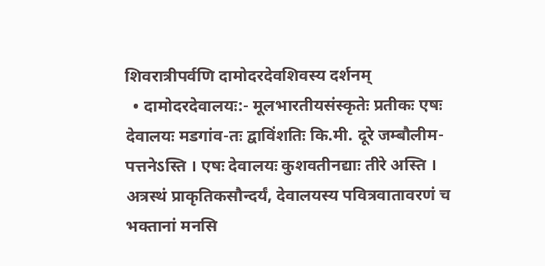शिवरात्रीपर्वणि दामोदरदेवशिवस्य दर्शनम्
  • दामोदरदेवालयः:- मूलभारतीयसंस्कृतेः प्रतीकः एषः देवालयः मडगांव-तः द्वाविंशतिः कि.मी. दूरे जम्बौलीम-पत्तनेऽस्ति । एषः देवालयः कुशवतीनद्याः तीरे अस्ति । अत्रस्थं प्राकृतिकसौन्दर्यं, देवालयस्य पवित्रवातावरणं च भक्तानां मनसि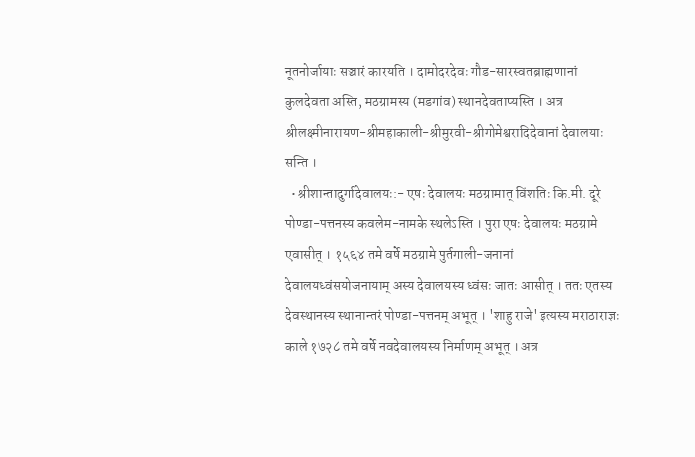नूतनोर्जायाः सञ्चारं कारयति । दामोदरदेवः गौड-सारस्वतब्राह्मणानां कुलदेवता अस्ति, मठग्रामस्य (मडगांव) स्थानदेवताप्यस्ति । अत्र श्रीलक्ष्मीनारायण-श्रीमहाकाली-श्रीमुरवी-श्रीगोमेश्वरादिदेवानां देवालयाः सन्ति ।
  • श्रीशान्तादुर्गादेवालयः:- एषः देवालयः मठग्रामात् विंशतिः कि.मी. दूरे पोण्डा-पत्तनस्य कवलेम-नामके स्थलेऽस्ति । पुरा एषः देवालयः मठग्रामे एवासीत् । १५६४ तमे वर्षे मठग्रामे पुर्तगाली-जनानां देवालयध्वंसयोजनायाम् अस्य देवालयस्य ध्वंसः जातः आसीत् । ततः एतस्य देवस्थानस्य स्थानान्तरं पोण्डा-पत्तनम् अभूत् । 'शाहु राजे' इत्यस्य मराठाराज्ञः काले १७२८ तमे वर्षे नवदेवालयस्य निर्माणम् अभूत् । अत्र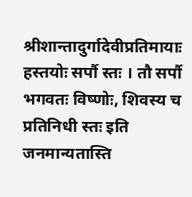श्रीशान्तादुर्गादेवीप्रतिमायाः हस्तयोः सर्पौ स्तः । तौ सर्पौ भगवतः विष्णोः, शिवस्य च प्रतिनिधी स्तः इति जनमान्यतास्ति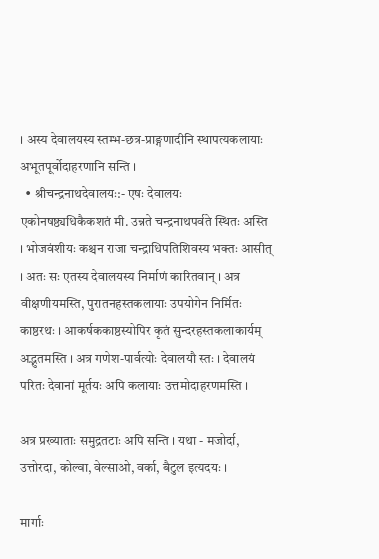। अस्य देवालयस्य स्तम्भ-छत्र-प्राङ्गणादीनि स्थापत्यकलायाः अभूतपूर्वोदाहरणानि सन्ति ।
  • श्रीचन्द्रनाथदेवालयः:- एषः देवालयः एकोनषष्ठ्यधिकैकशतं मी. उन्नते चन्द्रनाथपर्वते स्थितः अस्ति । भोजवंशीयः कश्चन राजा चन्द्राधिपतिशिवस्य भक्तः आसीत् । अतः सः एतस्य देवालयस्य निर्माणं कारितवान् । अत्र वीक्षणीयमस्ति, पुरातनहस्तकलायाः उपयोगेन निर्मितः काष्ठरथः । आकर्षककाष्ठस्योपिर कृतं सुन्दरहस्तकलाकार्यम् अद्भुतमस्ति । अत्र गणेश-पार्वत्योः देवालयौ स्तः । देवालयं परितः देवानां मूर्तयः अपि कलायाः उत्तमोदाहरणमस्ति ।

अत्र प्रख्याताः समुद्रतटाः अपि सन्ति । यथा - मजोर्दा, उत्तोरदा, कोल्वा, वेल्साओ, वर्का, बैटुल इत्यदयः ।

मार्गाः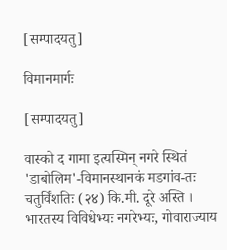[सम्पादयतु]

विमानमार्गः

[सम्पादयतु]

वास्को द गामा इत्यस्मिन् नगरे स्थितं 'डाबोलिम'-विमानस्थानकं मडगांव-तः चतुर्विंशतिः (२४) कि.मी. दूरे अस्ति । भारतस्य विविधेभ्यः नगरेभ्यः, गोवाराज्याय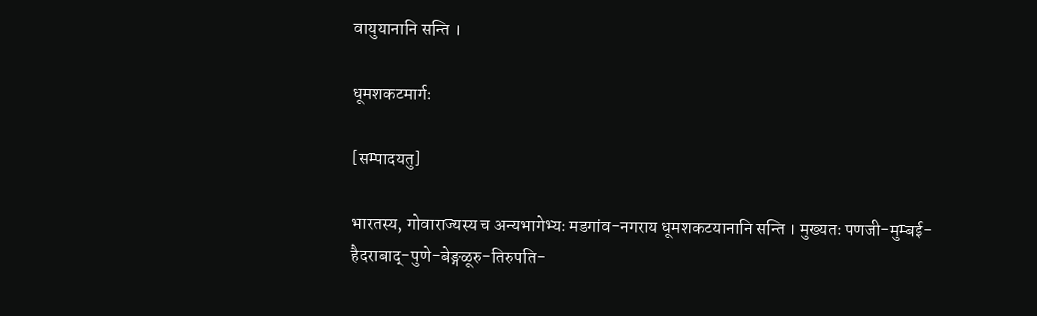वायुयानानि सन्ति ।

धूमशकटमार्गः

[सम्पादयतु]

भारतस्य, गोवाराज्यस्य च अन्यभागेभ्यः मडगांव-नगराय धूमशकटयानानि सन्ति । मुख्यतः पणजी-मुम्बई-हैदराबाद्-पुणे-बेङ्गळूरु-तिरुपति-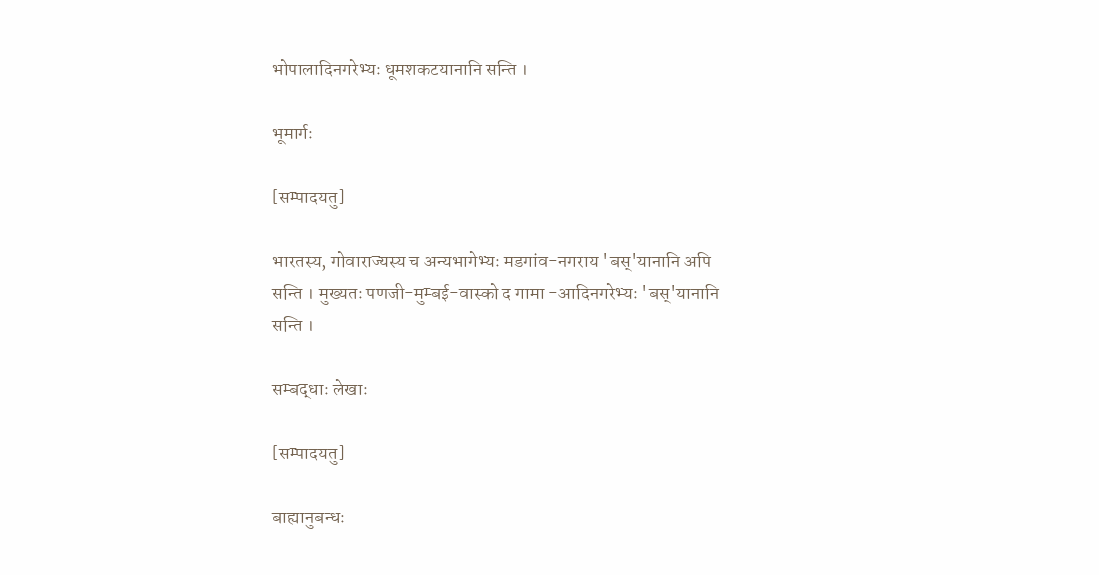भोपालादिनगरेभ्यः धूमशकटयानानि सन्ति ।

भूमार्गः

[सम्पादयतु]

भारतस्य, गोवाराज्यस्य च अन्यभागेभ्यः मडगांव-नगराय 'बस्'यानानि अपि सन्ति । मुख्यतः पणजी-मुम्बई-वास्को द गामा -आदिनगरेभ्यः 'बस्'यानानि सन्ति ।

सम्बद्धाः लेखाः

[सम्पादयतु]

बाह्यानुबन्धः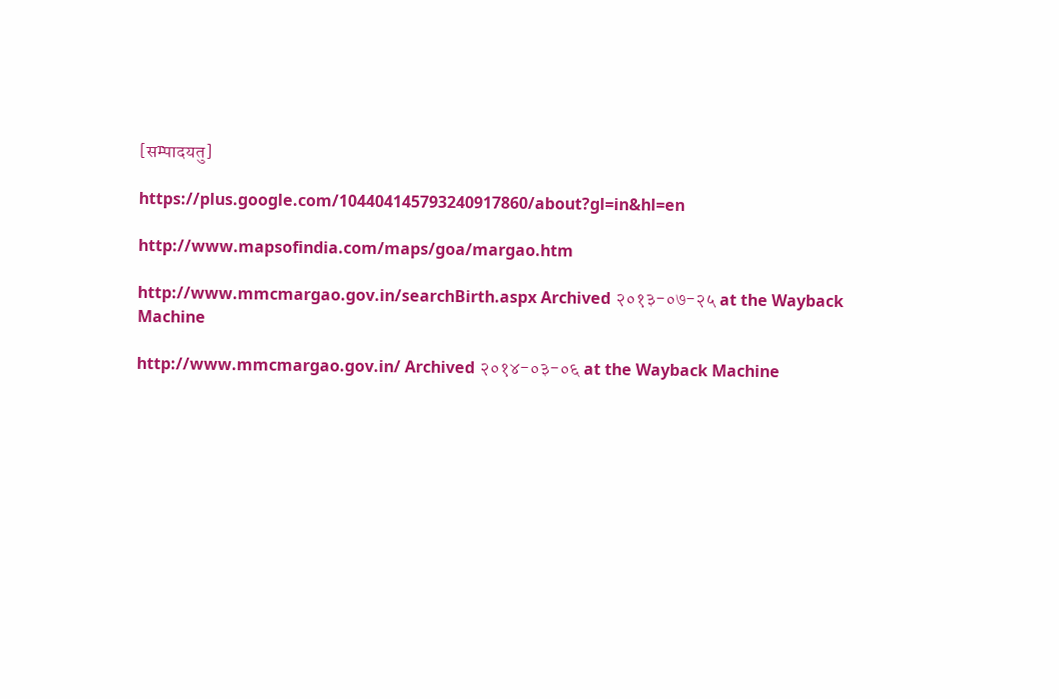[सम्पादयतु]

https://plus.google.com/104404145793240917860/about?gl=in&hl=en

http://www.mapsofindia.com/maps/goa/margao.htm

http://www.mmcmargao.gov.in/searchBirth.aspx Archived २०१३-०७-२५ at the Wayback Machine

http://www.mmcmargao.gov.in/ Archived २०१४-०३-०६ at the Wayback Machine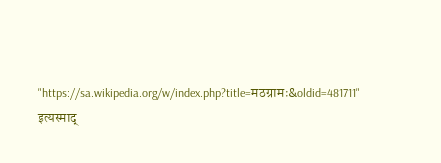"https://sa.wikipedia.org/w/index.php?title=मठग्रामः&oldid=481711" इत्यस्माद्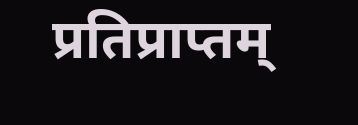प्रतिप्राप्तम्